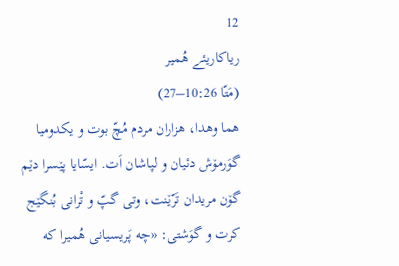12
ریاکاریئے هُمیر
(مَتّا 10:26–27)
هما وهدا، هزاران مردم مُچّ بوت و یکدومیا گوَرمۆش دئیان و لپاشان اَت. ایسّایا پێسرا دێم گۆن مریدان تَرّێنت، وتی گپّ و تْرانی بُنگێج کرت و گوَشتی: «چه پَریسیانی هُمیرا که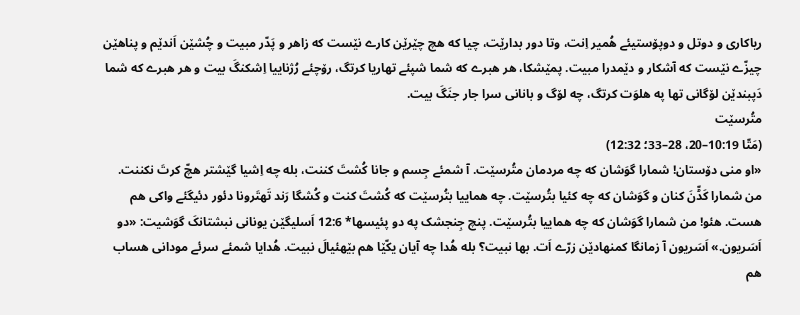ریاکاری و دوتل و دوپۆستیئے هُمیر اِنت، وتا دور بدارێت، چیا که هچ چێرێن کارے نێست که زاهر و پَدّر مبیت و چُشێن اَندێم و پناهێن چیزّے نێست که آشکار و دێمدرا مبیت. پمێشکا، هر هبرے که شما شپئے تهاریا کرتگ، رۆچئے رُژناییا اِشکنگَ بیت و هر هبرے که شما دَپبندێن لۆگانی تها په هلوَت کرتگ، چه لۆگ و بانانی سرا جار جنَگَ بیت.
متُرسێت
(مَتّا 10:19–20، 28–33؛ 12:32)
«او منی دۆستان! شمارا گوَشان که چه مردمان متُرسێت. آ شمئے جِسم و جانا کُشتَ کننت، بله چه اِشیا گێشتر هچّ کرتَ نکننت. من شمارا کَڈّنَ کنان و گوَشان که چه کئیا بتُرسێت. چه هماییا بتُرسێت که کُشتَ کنت و کُشگا رَند تَهتَرونا دئور دئیگئے واکی هم هست. هئو! من شمارا گوَشان که چه هماییا بتُرسێت. پنچ جِنجشک په دو پئیسها* 12:6 اَسلیگێن یونانی نبشتانکَ گوَشیت: «دو اَسَریون.» اَسَریون آ زمانگا کمنهادێن زرّے اَت. بها نبیت؟ بله هُدا چه آیان یکّێا هم بێهئیالَ نبیت. هُدایا شمئے سرئے مودانی هساب هم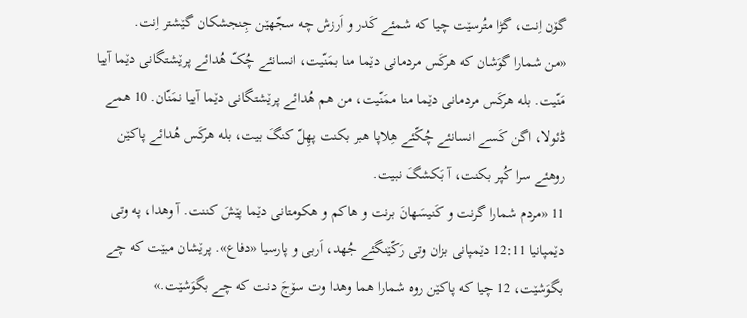گۆن اِنت، گڑا متُرسێت چیا که شمئے کَدر و اَرزش چه سجّهێن جِنجشکان گێشتر اِنت.
«من شمارا گوَشان که هرکَس مردمانی دێما منا بمَنّیت، انسانئے چُکّ هُدائے پرێشتگانی دێما آییا مَنّیت. بله هرکَس مردمانی دێما منا ممَنّیت، من هم هُدائے پرێشتگانی دێما آییا نمَنّان. 10 همے ڈئولا، اگن کَسے انسانئے چُکّئے هِلاپا هبر بکنت پهِلّ کنگَ بیت، بله هرکَس هُدائے پاکێن روهئے سرا کُپر بکنت، آ بَکشگَ نبیت.
11 «مردم شمارا گرنت و کَنیسَهانَ برنت و هاکم و هکومتانی دێما پێشَ کننت. آ وهدا، په وتی دێمپانیا 12:11 دێمپانی بزان وتی رَکّێنگئے جُهد، اَربی و پارسیا «دفاع». پرێشان مبێت که چے بگوَشێت، 12 چیا که پاکێن روه شمارا هما وهدا وت سۆجَ دنت که چے بگوَشێت.»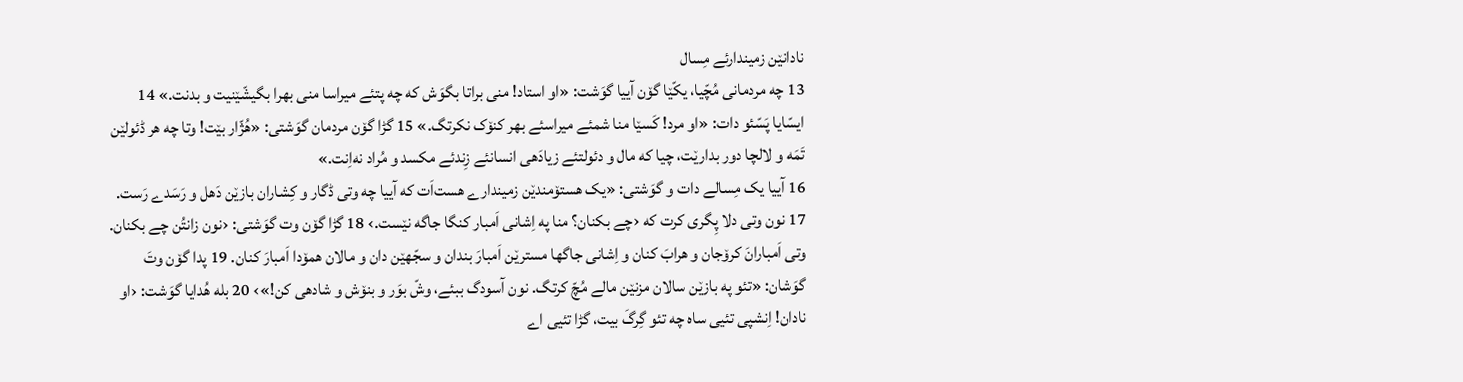نادانێن زمیندارئے مِسال
13 چه مردمانی مُچّیا، یکّێا گۆن آییا گوَشت: «او استاد! منی براتا بگوَش که چه پتئے میراسا منی بهرا بگیشّێنیت و بدنت.» 14 ایسّایا پَسّئو دات: «او مرد! کَسێا منا شمئے میراسئے بهر کنۆک نکرتگ.» 15 گڑا گۆن مردمان گوَشتی: «هُژّار بێت! وتا چه هر ڈئولێن تَمَه و لالچا دور بدارێت، چیا که مال و دئولتئے زیادَهی انسانئے زِندئے مکسد و مُراد نه‌اِنت.»
16 آییا یک مِسالے دات و گوَشتی: «یک هستۆمندێن زمیندارے هست‌اَت که آییا چه وتی ڈگار و کِشاران بازێن دَهل و رَسَدے رَست. 17 نون وتی دلا پِگری کرت که ‹چے بکنان؟ منا په اِشانی اَمبار کنگا جاگه نێست.› 18 گڑا گۆن وت گوَشتی: ‹نون زانتُن چے بکنان. وتی اَمبارانَ کرۆجان و هرابَ کنان و اِشانی جاگها مسترێن اَمبارَ بندان و سجّهێن دان و مالان همۆدا اَمبارَ کنان. 19 پدا گۆن وتَ گوَشان: «تئو په بازێن سالان مزنێن مالے مُچّ کرتگ. نون آسودگ ببئے، وشّ بوَر و بنۆش و شادهی کن!»› 20 بله هُدایا گوَشت: ‹او نادان! اِنشپی تئیی ساه چه تئو گِرگَ بیت، گڑا تئیی اے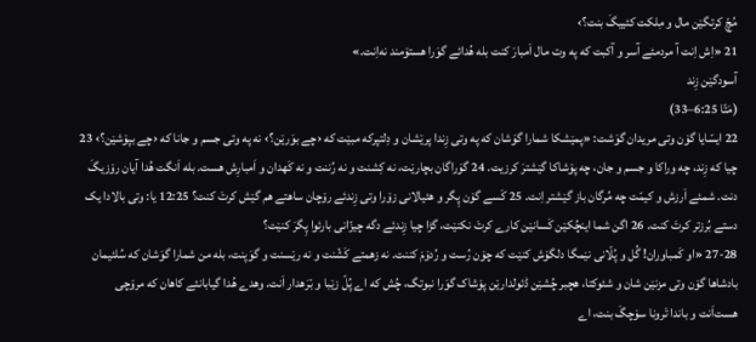مُچّ کرتگێن مال و مِلکت کئییگَ بنت؟›
21 «اِش اِنت آ مردمئے آسر و آکبت که په وت مال اَمبارَ کنت بله هُدائے گوَرا هستۆمند نه‌اِنت.»
آسودگێن زِند
(مَتّا 6:25–33)
22 ایسّایا گۆن وتی مریدان گوَشت: «پمێشکا شمارا گوَشان که په وتی زِندا پرێشان و دِلتپرکه مبێت که ‹چے بوَرێن؟› نه په وتی جسم و جانا که ‹چے بپۆشێن؟› 23 چیا که زِند، چه وراکا و جسم و جان، چه پۆشاکا گێشترَ کرزیت. 24 گوَراگان بچارێت، نه کِشنت و نه رُننت و نه کَهدان و اَمبارِش هست. بله اَنگت هُدا آیان رۆزیگَ دنت. شمئے اَرزش و کیمّت چه مُرگان باز گێشتر اِنت. 25 کَسے گۆن پِگر و هئیالانی زۆرا وتی زِندئے رۆچان ساهتے هم گێش کرتَ کنت؟ 12:25 یا: وتی بالادا یک دستے بُرزتر کرتَ کنت. 26 اگن شما اینچُکێن کَسانێن کارے کرتَ نکنێت، گڑا چیا زِندئے دگه چیزّانی بارئوا پِگرَ کنێت؟
27-28 «او کَمباوران! گُل و پُلّانی نێمگا دلگۆش کنێت که چۆن رُست و رُدۆمَ کننت. نه زهمتے کَشّنت و نه رێسنت و گوَپنت، بله من شمارا گوَشان که سُلئیمان بادشاها گۆن وتی مزنێن شان و شئوکتا، هچبر چُشێن ڈئولدارێن پۆشاک گوَرا نبوتگ، چُش که اے پُلّ زێبا و بْرَهدار اَنت. وهدے هُدا گیابانئے کاهان که مرۆچی هست‌اَنت و باندا تَرونا سۆچگَ بنت، اے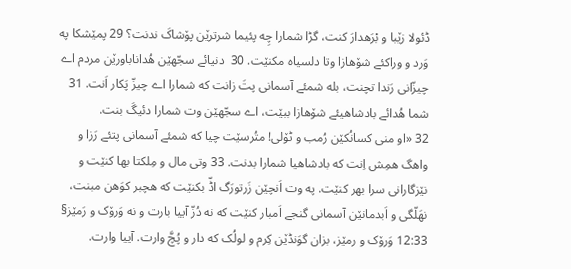ڈئولا زێبا و بْرَهدارَ کنت، گڑا شمارا چِه پئیما شرترێن پۆشاکَ ندنت؟ 29 پمێشکا په وَرد و وراکئے شۆهازا وتا دلسیاه مکنێت. 30  دنیائے سجّهێن هُداناباورێن مردم اے چیزّانی رَندا تچنت، بله شمئے آسمانی پتَ زانت که شمارا اے چیزّ پَکار اَنت. 31 شما هُدائے بادشاهیئے شۆهازا ببێت، اے سجّهێن وت شمارا دئیگَ بنت.
32 «او منی کسانُکێن رُمب و ٹۆلی! متُرسێت چیا که شمئے آسمانی پتئے رَزا و واهگ همِش اِنت که بادشاهیا شمارا بدنت. 33 وتی مال و مِلکتا بها کنێت و نێزگارانی سرا بهر کنێت. په وت اَنچێن زَرتورَگ اڈّ بکنێت که هچبر کوَهن مبنت، نهَلّگی و اَبدمانێن آسمانی گنجے اَمبار کنێت که نه دُزّ آییا بارت و نه وَرۆک و رَمێز§ 12:33 وَرۆک و رمێز، بزان گوَنڈێن کِرم و لولُک که دار و پُچَّ وارت. آییا وارت.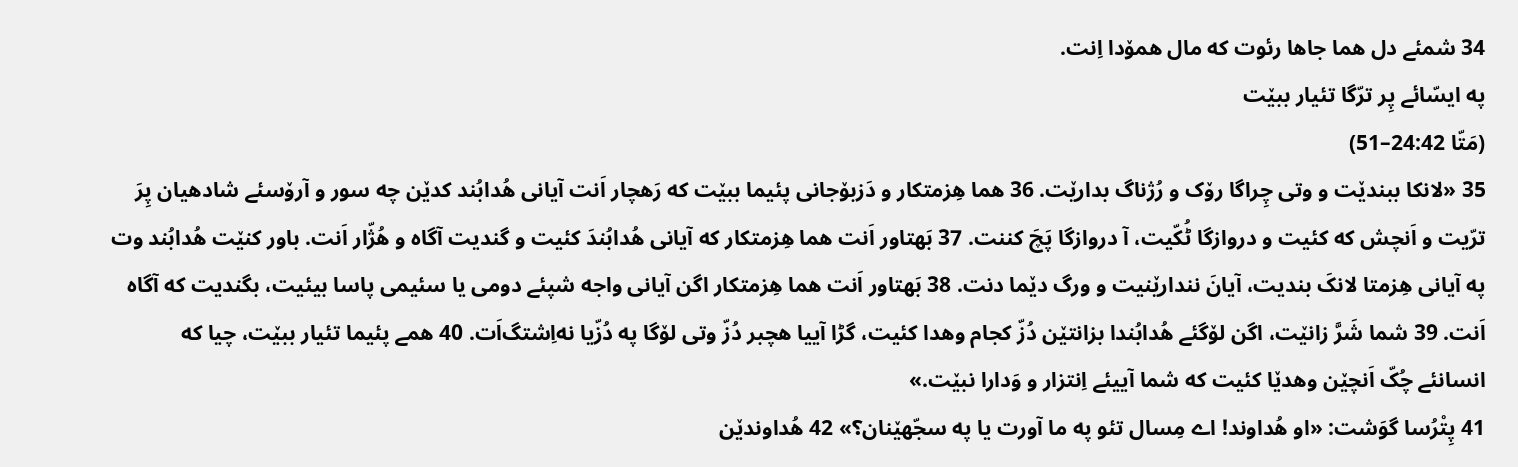34 شمئے دل هما جاها رئوت که مال همۆدا اِنت.
په ایسّائے پِر ترّگا تئیار ببێت
(مَتّا 24:42–51)
35 «لانکا ببندێت و وتی چِراگا رۆک و رُژناگ بدارێت. 36 هما هِزمتکار و دَزبۆجانی پئیما ببێت که رَهچار اَنت آیانی هُدابُند کدێن چه سور و آرۆسئے شادهیان پِرَ ترّیت و اَنچش که کئیت و دروازگا ٹُکّیت، آ دروازگا پَچَ کننت. 37 بَهتاور اَنت هما هِزمتکار که آیانی هُدابُندَ کئیت و گندیت آگاه و هُژّار اَنت. باور کنێت هُدابُند وت په آیانی هِزمتا لانکَ بندیت، آیانَ نندارێنیت و ورگ دێما دنت. 38 بَهتاور اَنت هما هِزمتکار اگن آیانی واجه شپئے دومی یا سئیمی پاسا بیئیت، بگندیت که آگاه اَنت. 39 شما شَرَّ زانێت، اگن لۆگئے هُدابُندا بزانتێن دُزّ کجام وهدا کئیت، گڑا آییا هچبر دُزّ وتی لۆگا په دُزّیا نه‌اِشتگ‌اَت. 40 همے پئیما تئیار ببێت، چیا که انسانئے چُکّ اَنچێن وهدێا کئیت که شما آییئے اِنتزار و وَدارا نبێت.»
41 پِتْرُسا گوَشت: «او هُداوند! اے مِسال تئو په ما آورت یا په سجّهێنان؟» 42 هُداوندێن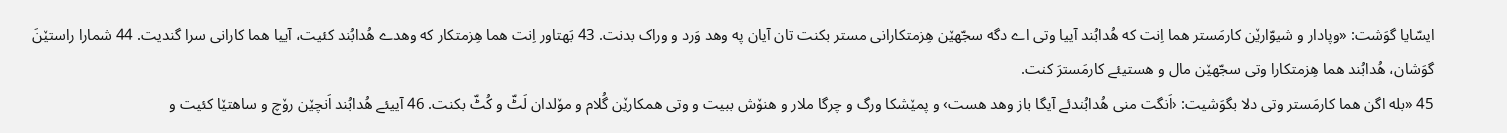ایسّایا گوَشت: «وپادار و شیوّارێن کارمَستر هما اِنت که هُدابُند آییا وتی اے دگه سجّهێن هِزمتکارانی مستر بکنت تان آیان په وهد وَرد و وراک بدنت. 43 بَهتاور اِنت هما هِزمتکار که وهدے هُدابُند کئیت، آییا هما کارانی سرا گندیت. 44 شمارا راستێنَ گوَشان، هُدابُند هما هِزمتکارا وتی سجّهێن مال و هستیئے کارمَسترَ کنت.
45 «بله اگن هما کارمَستر وتی دلا بگوَشیت: ‹اَنگت منی هُدابُندئے آیگا باز وهد هست› و پمێشکا ورگ و چرگا ملار و هنۆش ببیت و وتی همکارێن گُلام و مۆلدان لَٹّ و کُٹّ بکنت. 46 آییئے هُدابُند اَنچێن رۆچ و ساهتێا کئیت و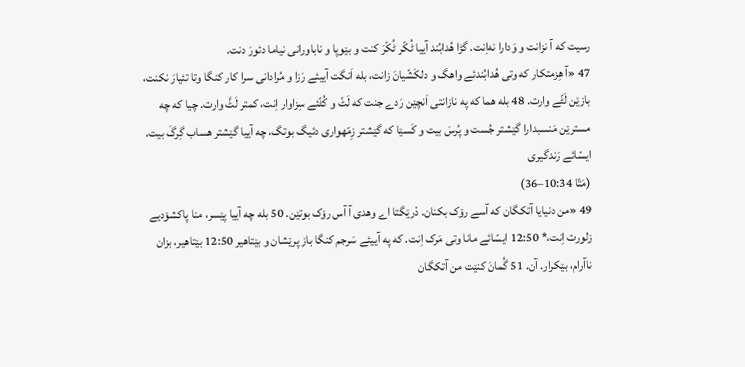رسیت که آ نزانت و وَدارا نه‌اِنت. گڑا هُدابُند آییا ٹُکّر ٹُکّرَ کنت و بێوپا و ناباورانی نیاما دئورَ دنت.
47 «آ هِزمتکار که وتی هُدابُندئے واهگ و دلکَشّیانَ زانت، بله اَنگت آییئے رَزا و مُرادانی سرا کار کنگا وتا تئیارَ نکنت، بازێن لَٹّے وارت. 48 بله هما که په نازانتی اَنچێن رَدے جنت که لَٹّ و کُٹّئے سِزاوار اِنت، کمتر لَٹَّ وارت. چیا که چه مسترێن مَنسبدارا گێشتر جُست و پُرسَ بیت و کَسێا که گێشتر زِمّهواری دئیگ بوتگ، چه آییا گێشتر هساب گِرگَ بیت.
ایسّائے رَندگیری
(مَتّا 10:34–36)
49 «من دنیایا آتکگان که آسے رۆک بکنان. دْرێگتا اے وهدی آ آس رۆک بوتێن. 50 بله چه آییا پێسر، منا پاکشۆدیے زلورت اِنت،* 12:50 ایسّائے مانا وتی مَرک اِنت. که په آییئے سَرجم کنگا باز پرێشان و بێتاهیر 12:50 بێتاهیر، بزان ناآرام، بێکرار. آن. 51 گُمانَ کنێت من آتکگان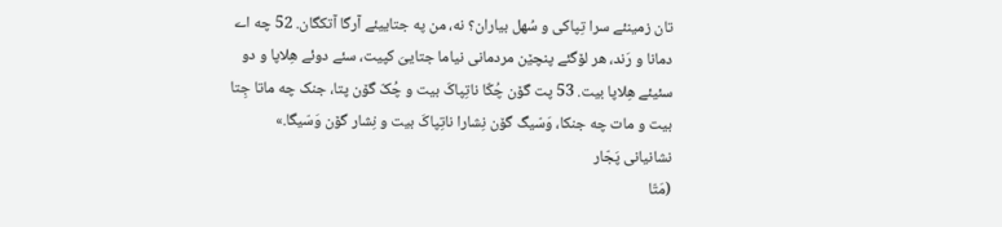تان زمینئے سرا تِپاکی و سُهل بیاران؟ نه، من په جتاییئے آرگا آتکگان. 52 چه اے دمانا و رَند، هر لۆگئے پنچێن مردمانی نیاما جتاییَ کپیت، سئے دوئے هِلاپا و دو سئیئے هِلاپا بیت. 53 پت گۆن چُکّا ناتِپاکَ بیت و چُکّ گۆن پتا، جنک چه ماتا جِتا بیت و مات چه جنکا، وَسّیگ گۆن نِشارا ناتِپاکَ بیت و نِشار گۆن وَسّیگا.»
نشانیانی پَجّار
(مَتّا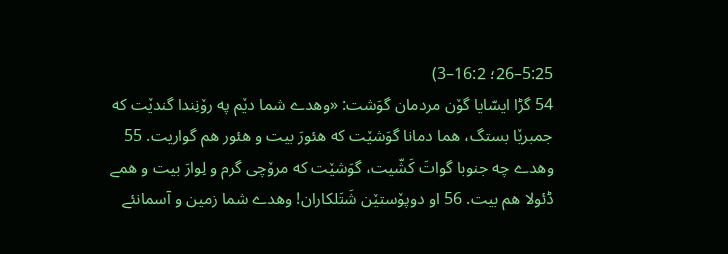5:25–26؛ 16:2–3)
54 گڑا ایسّایا گۆن مردمان گوَشت: «وهدے شما دێم په رۆنِندا گندێت که جمبرێا بستگ، هما دمانا گوَشێت که هئورَ بیت و هئور هم گواریت. 55 وهدے چه جنوبا گواتَ کَشّیت، گوَشێت که مرۆچی گرم و لِوارَ بیت و همے ڈئولا هم بیت. 56 او دوپۆستێن شَتَلکاران! وهدے شما زمین و آسمانئے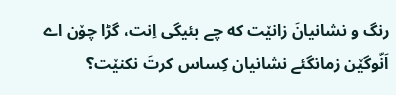رنگ و نشانیانَ زانێت که چے بئیگی اِنت، گڑا چۆن اے اَنّوگێن زمانگئے نشانیان کِساس کرتَ نکنێت؟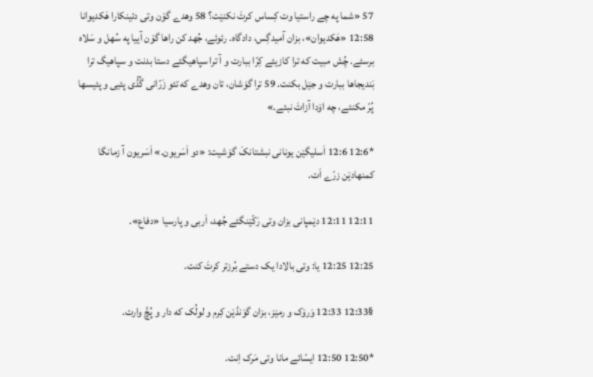57 «شما په چے راستیا وت کِساس کرتَ نکنێت؟ 58 وهدے گۆن وتی دئینکارا هَکدیوانا 12:58 «هَکدیوان»، بزان آمیدگِس، دادگاه. رئوئے، جُهد کن راها گۆن آییا په سُهل و سَلاه برسئے. چُش مبیت که ترا کازیئے کِرّا ببارت و آ ترا سپاهیگئے دستا بدنت و سپاهیگ ترا بَندیجاها ببارت و جێل بکنت. 59 ترا گوَشان، تان وهدے که تئو زَرّانی گُڈّی پئیی و پئیسها پُرّ مکنئے، چه اۆدا آزاتَ نبئے.»

*12:6 12:6 اَسلیگێن یونانی نبشتانکَ گوَشیت: «دو اَسَریون.» اَسَریون آ زمانگا کمنهادێن زرّے اَت.

12:11 12:11 دێمپانی بزان وتی رَکّێنگئے جُهد، اَربی و پارسیا «دفاع».

12:25 12:25 یا: وتی بالادا یک دستے بُرزتر کرتَ کنت.

§12:33 12:33 وَرۆک و رمێز، بزان گوَنڈێن کِرم و لولُک که دار و پُچَّ وارت.

*12:50 12:50 ایسّائے مانا وتی مَرک اِنت.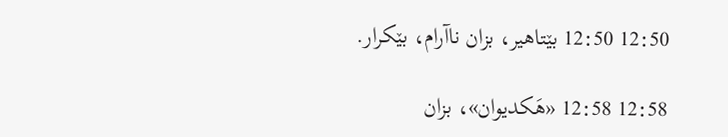12:50 12:50 بێتاهیر، بزان ناآرام، بێکرار.

12:58 12:58 «هَکدیوان»، بزان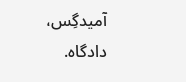آمیدگِس، دادگاه.